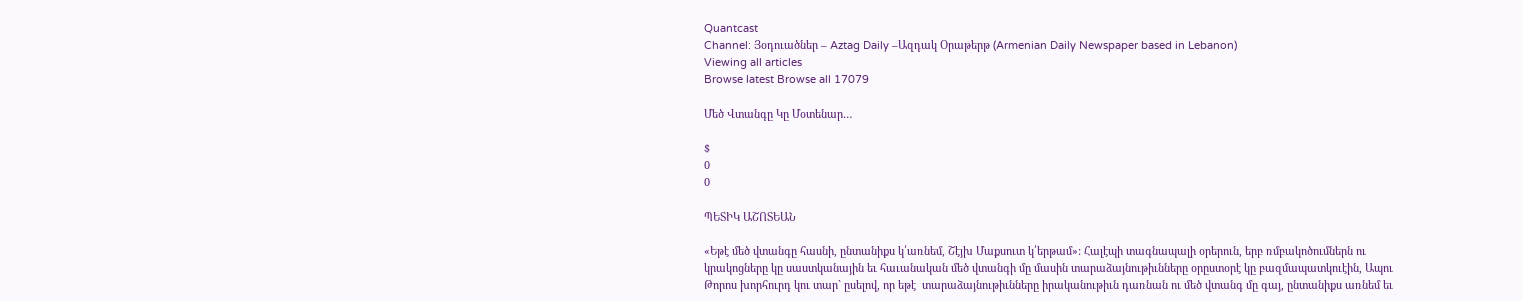Quantcast
Channel: Յօդուածներ – Aztag Daily –Ազդակ Օրաթերթ (Armenian Daily Newspaper based in Lebanon)
Viewing all articles
Browse latest Browse all 17079

Մեծ Վտանգը Կը Մօտենար…

$
0
0

ՊԵՏԻԿ ԱՇՈՏԵԱՆ

«Եթէ մեծ վտանգը հասնի, ընտանիքս կ՛առնեմ, Շէյխ Մաքսուտ կ՛երթամ»: Հալէպի տագնապալի օրերուն, երբ ռմբակոծումներն ու կրակոցները կը սաստկանային եւ հաւանական մեծ վտանգի մը մասին տարաձայնութիւնները օրըստօրէ կը բազմապատկուէին, Ապու Թորոս խորհուրդ կու տար` ըսելով, որ եթէ  տարաձայնութիւնները իրականութիւն դառնան ու մեծ վտանգ մը գայ, ընտանիքս առնեմ եւ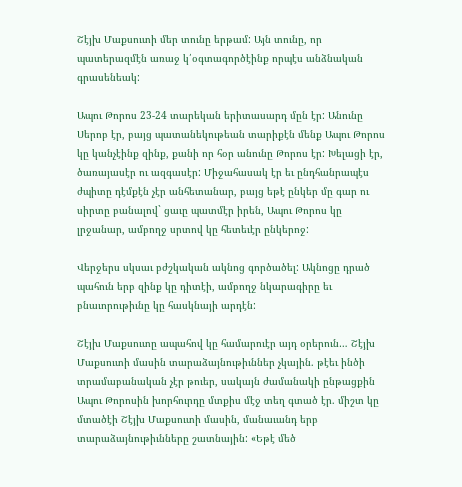Շէյխ Մաքսուտի մեր տունը երթամ: Այն տունը, որ պատերազմէն առաջ կ՛օգտագործէինք որպէս անձնական գրասենեակ:

Ապու Թորոս 23-24 տարեկան երիտասարդ մըն էր: Անունը Սերոբ էր, բայց պատանեկութեան տարիքէն մենք Ապու Թորոս կը կանչէինք զինք, քանի որ հօր անունը Թորոս էր: Խելացի էր, ծառայասէր ու ազգասէր: Միջահասակ էր եւ ընդհանրապէս ժպիտը դէմքէն չէր անհետանար, բայց եթէ ընկեր մը գար ու սիրտը բանալով` ցաւը պատմէր իրեն, Ապու Թորոս կը լրջանար, ամբողջ սրտով կը հետեւէր ընկերոջ:

Վերջերս սկսաւ բժշկական ակնոց գործածել: Ակնոցը դրած պահուն երբ զինք կը դիտէի, ամբողջ նկարագիրը եւ բնաւորութիւնը կը հասկնայի արդէն:

Շէյխ Մաքսուտը ապահով կը համարուէր այդ օրերուն… Շէյխ Մաքսուտի մասին տարաձայնութիւններ չկային. թէեւ ինծի տրամաբանական չէր թուեր, սակայն ժամանակի ընթացքին Ապու Թորոսին խորհուրդը մտքիս մէջ տեղ գտած էր. միշտ կը մտածէի Շէյխ Մաքսուտի մասին, մանաւանդ երբ տարաձայնութիւնները շատնային: «Եթէ մեծ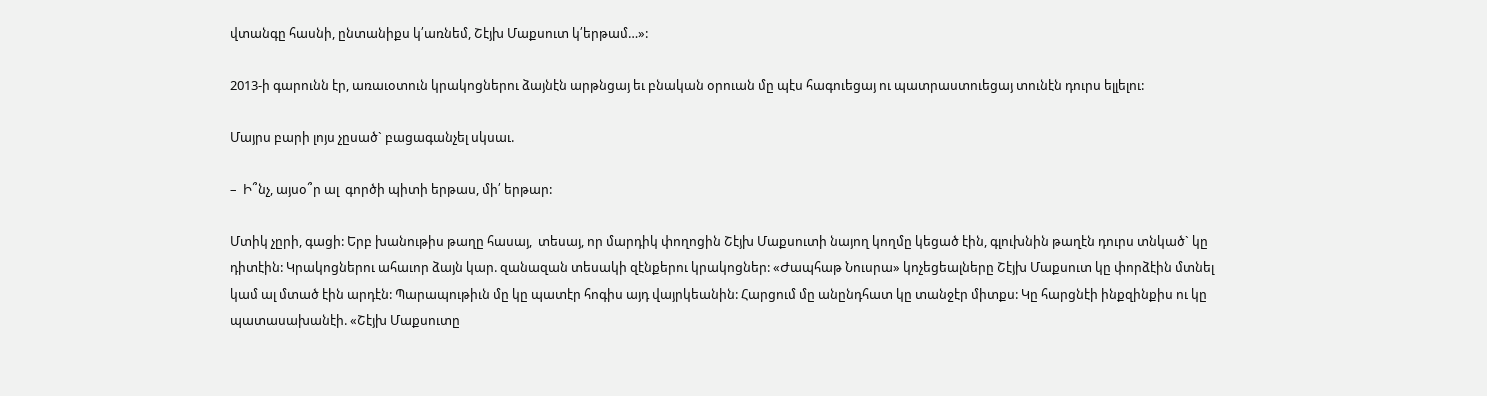վտանգը հասնի, ընտանիքս կ՛առնեմ, Շէյխ Մաքսուտ կ՛երթամ…»:

2013-ի գարունն էր, առաւօտուն կրակոցներու ձայնէն արթնցայ եւ բնական օրուան մը պէս հագուեցայ ու պատրաստուեցայ տունէն դուրս ելլելու:

Մայրս բարի լոյս չըսած` բացագանչել սկսաւ.

–  Ի՞նչ, այսօ՞ր ալ  գործի պիտի երթաս, մի՛ երթար:

Մտիկ չըրի, գացի: Երբ խանութիս թաղը հասայ,  տեսայ, որ մարդիկ փողոցին Շէյխ Մաքսուտի նայող կողմը կեցած էին, գլուխնին թաղէն դուրս տնկած` կը դիտէին: Կրակոցներու ահաւոր ձայն կար. զանազան տեսակի զէնքերու կրակոցներ: «Ժապհաթ Նուսրա» կոչեցեալները Շէյխ Մաքսուտ կը փորձէին մտնել կամ ալ մտած էին արդէն: Պարապութիւն մը կը պատէր հոգիս այդ վայրկեանին: Հարցում մը անընդհատ կը տանջէր միտքս: Կը հարցնէի ինքզինքիս ու կը պատասախանէի. «Շէյխ Մաքսուտը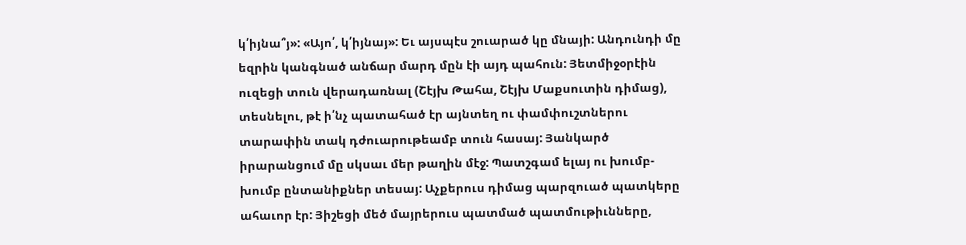կ՛իյնա՞յ»: «Այո՛, կ՛իյնայ»: Եւ այսպէս շուարած կը մնայի: Անդունդի մը եզրին կանգնած անճար մարդ մըն էի այդ պահուն: Յետմիջօրէին ուզեցի տուն վերադառնալ (Շէյխ Թահա, Շէյխ Մաքսուտին դիմաց), տեսնելու, թէ ի՛նչ պատահած էր այնտեղ ու փամփուշտներու տարափին տակ դժուարութեամբ տուն հասայ: Յանկարծ իրարանցում մը սկսաւ մեր թաղին մէջ: Պատշգամ ելայ ու խումբ-խումբ ընտանիքներ տեսայ: Աչքերուս դիմաց պարզուած պատկերը ահաւոր էր: Յիշեցի մեծ մայրերուս պատմած պատմութիւնները,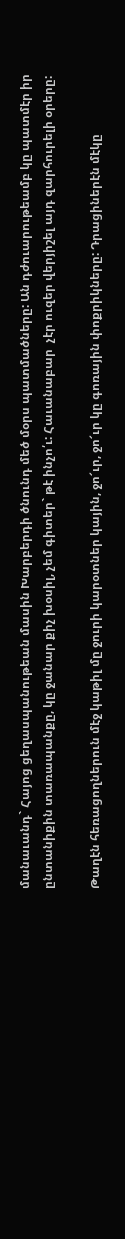մանաւանդ` Հայոց ցեղասպանութեան մասին Խարբերդի ծնունդ մեծ մօրս պատմածները: Ան դժուարութեամբ կը պատմէր իր ընտանիքին տառապանքը, կը ջանար քիչ խօսիլ, չեմ գիտեր` թէ ինչո՛ւ: Հաւանաբար  չէր ուզեր վերյիշել այդ զարհուրելի օրերը:

Թաղէն հեռացողներուն մէջ կաթիլ մը ջուրի կարօտներ կային, ջո՜ւր, ջո՜ւր կը գոռային փոքրիկները: Դրացիներէն մէկը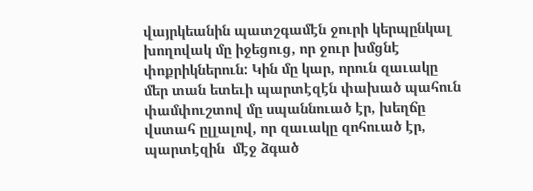վայրկեանին պատշգամէն ջուրի կերպընկալ խողովակ մը իջեցուց, որ ջուր խմցնէ փոքրիկներուն: Կին մը կար, որուն զաւակը մեր տան ետեւի պարտէզէն փախած պահուն  փամփուշտով մը սպաննուած էր, խեղճը վստահ ըլլալով, որ զաւակը զոհուած էր, պարտէզին  մէջ ձգած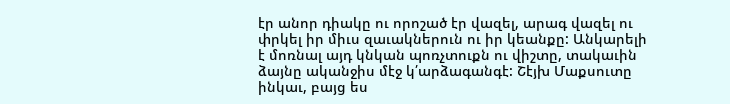էր անոր դիակը ու որոշած էր վազել, արագ վազել ու  փրկել իր միւս զաւակներուն ու իր կեանքը: Անկարելի է մոռնալ այդ կնկան պոռչտուքն ու վիշտը, տակաւին ձայնը ականջիս մէջ կ՛արձագանգէ: Շէյխ Մաքսուտը ինկաւ, բայց ես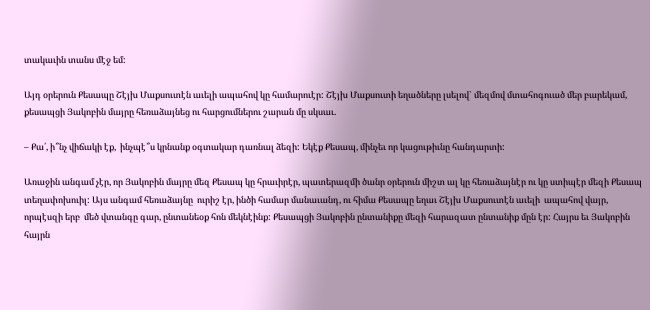տակաւին տանս մէջ եմ:

Այդ օրերուն Քեսապը Շէյխ Մաքսուտէն աւելի ապահով կը համարուէր: Շէյխ Մաքսուտի եղածները լսելով` մեզմով մտահոգուած մեր բարեկամ, քեսապցի Յակոբին մայրը հեռաձայնեց ու հարցումներու շարան մը սկսաւ.

– Քա՛, ի՞նչ վիճակի էք,  ինչպէ՞ս կրնանք օգտակար դառնալ ձեզի: Եկէք Քեսապ, մինչեւ որ կացութիւնը հանդարտի:

Առաջին անգամ չէր, որ Յակոբին մայրը մեզ Քեսապ կը հրաւիրէր, պատերազմի ծանր օրերուն միշտ ալ կը հեռաձայնէր ու կը ստիպէր մեզի Քեսապ տեղափոխուիլ: Այս անգամ հեռաձայնը  ուրիշ էր, ինծի համար մանաւանդ, ու հիմա Քեսապը եղաւ Շէյխ Մաքսուտէն աւելի  ապահով վայր, որպէսզի երբ  մեծ վտանգը գար, ընտանեօք հոն մեկնէինք: Քեսապցի Յակոբին ընտանիքը մեզի հարազատ ընտանիք մըն էր: Հայրս եւ Յակոբին հայրն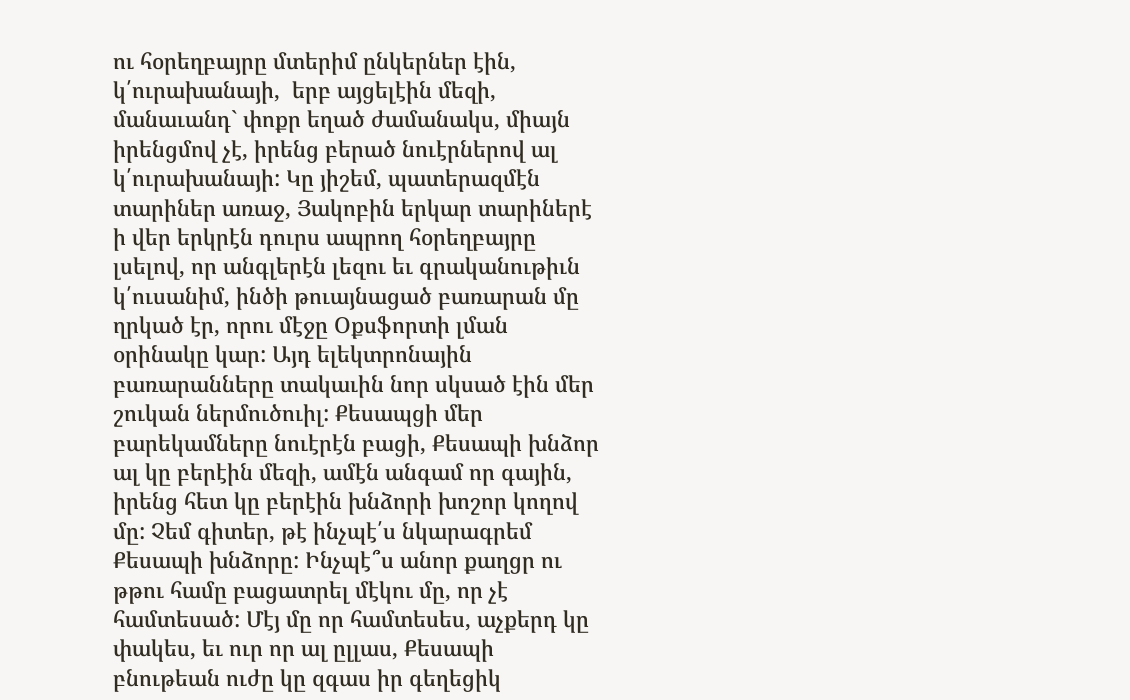ու հօրեղբայրը մտերիմ ընկերներ էին, կ՛ուրախանայի,  երբ այցելէին մեզի, մանաւանդ` փոքր եղած ժամանակս, միայն իրենցմով չէ, իրենց բերած նուէրներով ալ կ՛ուրախանայի: Կը յիշեմ, պատերազմէն տարիներ առաջ, Յակոբին երկար տարիներէ ի վեր երկրէն դուրս ապրող հօրեղբայրը լսելով, որ անգլերէն լեզու եւ գրականութիւն կ՛ուսանիմ, ինծի թուայնացած բառարան մը ղրկած էր, որու մէջը Օքսֆորտի լման օրինակը կար: Այդ ելեկտրոնային բառարանները տակաւին նոր սկսած էին մեր շուկան ներմուծուիլ: Քեսապցի մեր բարեկամները նուէրէն բացի, Քեսապի խնձոր ալ կը բերէին մեզի, ամէն անգամ որ գային, իրենց հետ կը բերէին խնձորի խոշոր կողով մը: Չեմ գիտեր, թէ ինչպէ՛ս նկարագրեմ Քեսապի խնձորը: Ինչպէ՞ս անոր քաղցր ու թթու համը բացատրել մէկու մը, որ չէ համտեսած: Մէյ մը որ համտեսես, աչքերդ կը փակես, եւ ուր որ ալ ըլլաս, Քեսապի բնութեան ուժը կը զգաս իր գեղեցիկ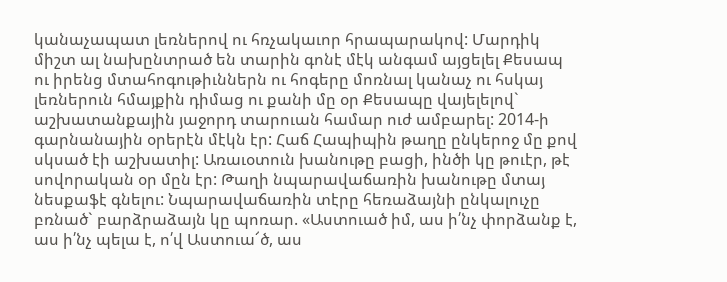կանաչապատ լեռներով ու հռչակաւոր հրապարակով: Մարդիկ միշտ ալ նախընտրած են տարին գոնէ մէկ անգամ այցելել Քեսապ ու իրենց մտահոգութիւններն ու հոգերը մոռնալ կանաչ ու հսկայ լեռներուն հմայքին դիմաց ու քանի մը օր Քեսապը վայելելով` աշխատանքային յաջորդ տարուան համար ուժ ամբարել: 2014-ի գարնանային օրերէն մէկն էր: Հաճ Հապիպին թաղը ընկերոջ մը քով սկսած էի աշխատիլ: Առաւօտուն խանութը բացի, ինծի կը թուէր, թէ սովորական օր մըն էր: Թաղի նպարավաճառին խանութը մտայ նեսքաֆէ գնելու: Նպարավաճառին տէրը հեռաձայնի ընկալուչը բռնած` բարձրաձայն կը պոռար. «Աստուած իմ, աս ի՛նչ փորձանք է, աս ի՛նչ պելա է, ո՛վ Աստուա՜ծ, աս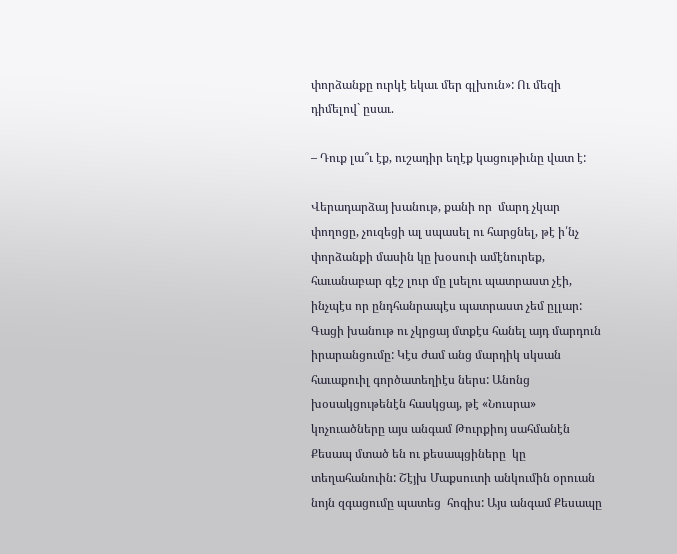փորձանքը ուրկէ եկաւ մեր գլխուն»: Ու մեզի դիմելով` ըսաւ.

– Դուք լա՞ւ էք, ուշադիր եղէք կացութիւնը վատ է:

Վերադարձայ խանութ, քանի որ  մարդ չկար փողոցը, չուզեցի ալ սպասել ու հարցնել, թէ ի՛նչ փորձանքի մասին կը խօսուի ամէնուրեք, հաւանաբար գէշ լուր մը լսելու պատրաստ չէի, ինչպէս որ ընդհանրապէս պատրաստ չեմ ըլլար: Գացի խանութ ու չկրցայ մտքէս հանել այդ մարդուն իրարանցումը: Կէս ժամ անց մարդիկ սկսան հաւաքուիլ գործատեղիէս ներս: Անոնց խօսակցութենէն հասկցայ, թէ «Նուսրա» կոչուածները այս անգամ Թուրքիոյ սահմանէն Քեսապ մտած են ու քեսապցիները  կը տեղահանուին: Շէյխ Մաքսուտի անկումին օրուան նոյն զգացումը պատեց  հոգիս: Այս անգամ Քեսապը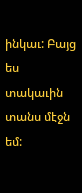ինկաւ: Բայց ես տակաւին տանս մէջն եմ: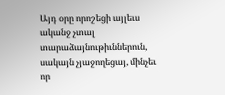Այդ օրը որոշեցի այլեւս ականջ չտալ տարաձայնութիւններուն, սակայն չյաջողեցայ, մինչեւ որ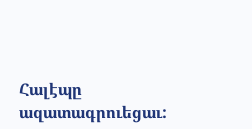Հալէպը ազատագրուեցաւ: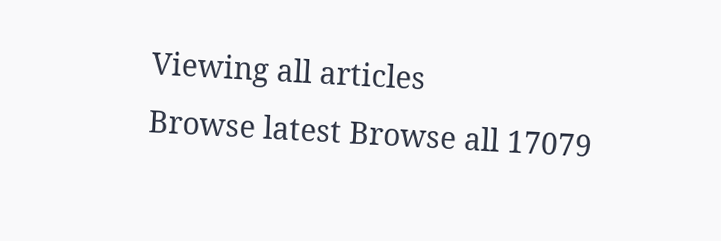Viewing all articles
Browse latest Browse all 17079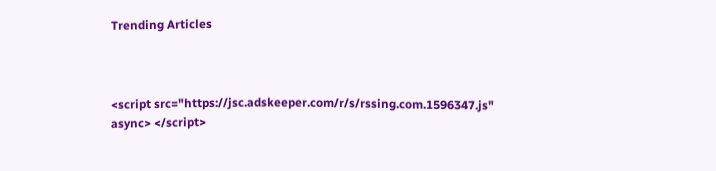Trending Articles



<script src="https://jsc.adskeeper.com/r/s/rssing.com.1596347.js" async> </script>